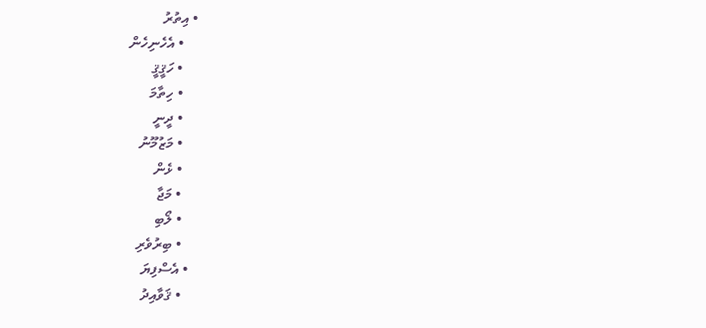• އިތުރު
    • އެހެނިހެން
    • ހަޤީޤީ
    • ހިތާމަ
    • ދީނީ
    • މަޒުމޫނު
    • ޅެން
    • މަޖާ
    • ލޯބި
    • ބިރުވެރި
  • އެސްފިޔަ
    • ޤަވާއިދު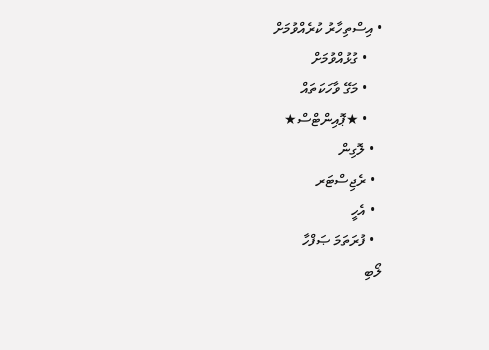• އިސްތިހާރު ކުރެއްވުމަށް
    • ގުޅުއްވުމަށް
    • މަގޭ ވާހަކަތައް
    • ★ޕޮއިންޓްސް★
  • ލޮގިން
  • ރެޖިސްޓަރ
  • އެހީ
  • ފުރަތަމަ ޞަފްހާ
ލޯބި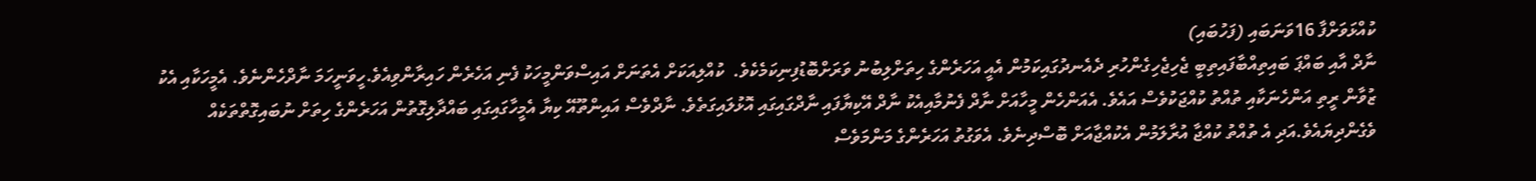ކުއްޅަވަށްފާ 16ވަނަބައި (ފަހުބައި)
ނާދް އާއި ބައްޕަ ބައިތިއްބާފައިތިބީ ޖެހިޖެހިގެންހުރި ދެއެނދުގައިކަމުން އެއީ އަހަރެންގެ ހިތަށްލިބުނު ވަރަށްބޮޑުފިނިކަމެކެވެ.  ކުއްލިއަކަށް އެތަނަށް އައިސްވަންމީހަކު ފެނި އަހެރެން ހައިރާންވިއެވެ.ހީވަނީހަމަ ނާދްހެންނެވެ. އެމީހަކާއި އެކު ޒުވާން ރީތި އަންހެނަކާއި ތުއްތު ކުއްޖަކުވެސް އައެވެ. އެއަންހެން މީހާއަށް ނާދް ފެނުމާއިއެކު ނާދް އޭކިޔާފައި ނާދްގައިގައި އޮޅުލައިގަތެވެ. ނާދްވެސް އައިންތޫއޭ ކިޔާ އެމީހާގައިގައި ބައްދާލިގޮތުން އަހަރެންގެ ހިތަށް ނުބައިގޮތްތަކެއް ވެގެންދިޔައެވެ.އަދި އެ ތުއްތު ކުއްޖާ އުރާލަމުން އެކުއްޖާއަށް ބޮސްދިނެވެ. އެވަގުތު އަހަރެންގެ މަންމަވެސް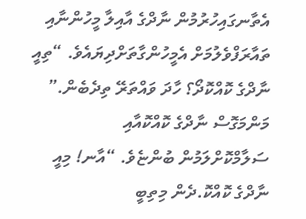އެތާނގައިހުރުމުން ނާދްގެ އާއިލާ މީހުންނާއި ތައާރަފްވެލުމަށް އެމީހުންގާތަށްދިޔައެވެ. “ތިއީ ނާދްގެ ކޮއްކޮދޯ؟ ހާދަ ވައްތަރޭ ތިދެބެން.” މަންމަގޮސް ނާދްގެ ކޮއްކޮއާއި ސަލާމްކޮށްލަމުން ބުންޏެވެ. “އާނ! މިއީ ނާދްގެ ކޮއްކޮ.ދެން މިތިބީ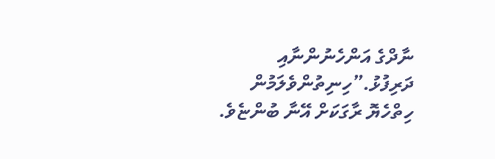ނާދްގެ އަންހެނުންނާއި ދަރިފުޅު.”ހިނިތުންވެލަމުން ހިތްހެޔޮ ރާގަކަށް އޭނާ ބުންޏެވެ.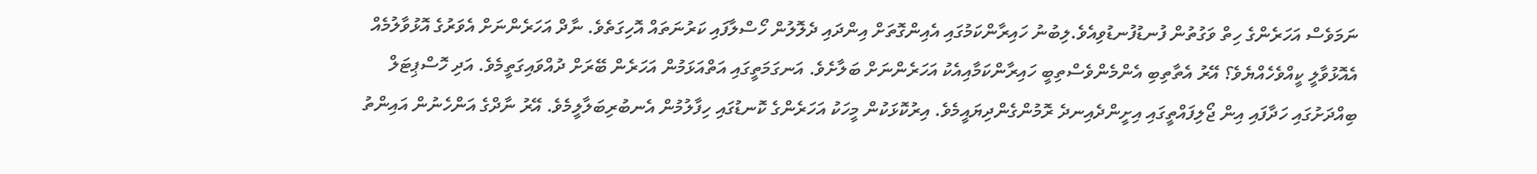ނަމަވެސް އަހަރެންގެ ހިތް ވަގުތުން ފުނޑުފުނޑުވިއެވެ.ލިބުނު ހައިރާންކަމުގައި އެއިންގޮތަށް އިންދައި ދެލޮލުން ހޯސްލާފައި ކަރުނަތައް އޮހިގަތެވެ. ނާދް އަހަރެންނަށް އެވަރުގެ އޮޅުވާލުމެއް އެއޮޅުވާލީ ކީއްވެހެއްޔެވެ؟ އޭރު އެތާތިބި އެންމެންވެސްތިބީ ހައިރާންކަމާއިއެކު އަހަރެންނަށް ބަލާށެވެ. އަނގަމަތީގައި އަތްއަޅަމުން އަހަރެން ބޭރަށް ދުއްވައިގަތީމެވެ. އަދި ހޮސްޕިޓަލް ބިއްދަށުގައި ހަދާފައި އިން ޖޯލިފައްތީގައި އިށީންދެއިނދެ ރޮމުންގެންދިޔައީމެވެ. އިރުކޮޅަކުން މީހަކު އަހަރެންގެ ކޮނޑުގައި ހިފާލުމުން އެނބުރިބަލާލީމެވެ. އޭރު ނާދްގެ އަންހެނުން އައިންތު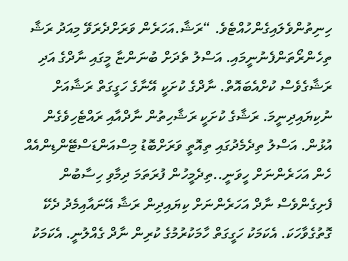ހިނިތުންވެލައިގެންހުއްޓެވެ. “ރަޝާ.އަހަރެން ވަރަށްދެރަވޭ މިއަދު ރަޝާ ތިހެންރޯތަންފެނުނީމައި. އަސްލު ތެދަށް ބުނަންޏާ މީގައި ނާދްގެ އަދި ރަޝާގެވެސް ކުށްއެބައޮތް. ނާދްގެ ކުށަކީ އޭނާގެ ހަގީގަތް ރަޝާއަށް ނުކިޔައިދިނީމަ. ރަޝާގެ ކުށަކީ ރަޝާހިތުން ނާދްއާއި ރައްޓެހިވެގެން އުޅުން. އަސްލު ތިދެމެދުގައި ތިއޮތީ ވަރަށްބޮޑު މިސްއަންޑަސްޓޭންޑިންއެއް ހެން އަހަރެންނަށް ހީވަނީ..ތިދެމީހުން ފުރަތަމަ ދިމާވި ހިސާބުން ފެށިގެންވެސް ނާދް އަހަރެންނަށް ކިޔައިދިން ރަޝާ އޭނައާއިމެދު ދެކޭ ގޮތުގެވާހަކަ. އެކަމަކު ހަގީގަތް ހާމަކުރުމުގެ ކުރިން ނާދް ގެއްލުނީ. އެކަމަކު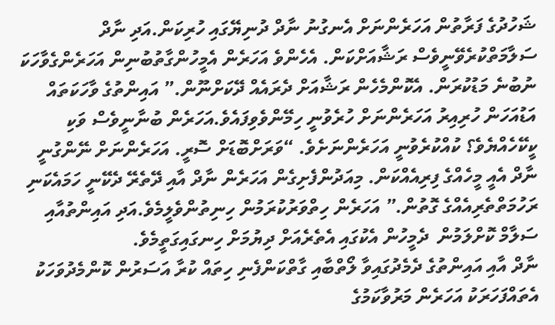ޝަހުދުގެ ފަރާތުން އަހަރެންނަށް އެނގުނު ނާދް ދުނިޔޭގައި ހުރިކަން.އަދި ނާދް ސަލާމަތްކުރެވޭނީވެސް ރަޝާއަށްކަން. އެހެންވެ އަހަރެން އެމީހުންގާތުބުނިން އަހަރެންގެވާހަކަ ނުބުނެ މަޑުކުރަން. އެކޮންމެހެން ރަޝާއަށް ދެރައެއް ދޭކަށްނޫން.” އައިންތުގެ ވާހަކަތައް އަޑުއަހަން ހުރިއިރު އަހަރެންނަށް ހުރެވުނީ ހިމޭންވެވިފައެވެ.އަހަރެން ބުނާނީވެސް ވަކި ކީކޭހެއްޔެވެ؟ ކުއްކުރެވުނީ އަހަރެންނަށެވެ. “ވަރަށްބޮޑަށް ސޮރީ. އަހަރެންނަށް ނޭންގުނީ ނާދް އެއީ މީހެއްގެ ފިރިއެއްކަން. މިއަދުންފެށިގެން އަހަރެން ނާދް އާއި ދޭތެރޭ ދެކޭނީ ހަމައެކަނި ރަހުމަތްތެރިއެއްގެ ގޮތުން.” އަހަރެން ހިތްވަރުކުރަމުން ހިނިތުންވެލީމެވެ.އަދި އައިންތުއާއި ސަލާމް ކޮށްލަމުން  ދެމީހުން އެކުގައި އެތެރެއަށް ދިޔުމަށް ހިނގައިގަތީމެވެ.
ނާދް އާއި އައިންތުގެ ދެމެދުގައިވާ ލޯތްބާއި ގާތްކަންފެނި ހިތައް ކުރާ އަސަރުން ކޮންމެދުވަހަކު އެތައްފަހަރަކު އަހަރެން މަރުވާކަމުގެ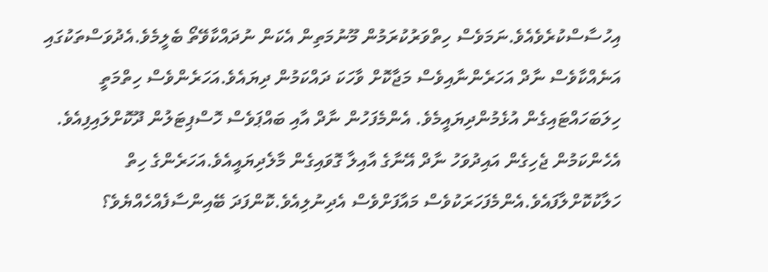އިހުސާސްކުރެވެއެވެ.ނަމަވެސް ހިތްވަރުކުރަމުން މޫނުމަތިން އެކަން ނުދައްކާވޭތޯ ބެލީމެވެ.އެދުވަސްތަކުގައި އަނެއްކާވެސް ނާދް އަހަރެންނާއިވެސް މަޖާކޮށް ވާހަކަ ދައްކަމުން ދިޔައެވެ.އަހަރެންވެސް ހިތްމަތީ ހިލަބަހައްޓައިގެން އުޅެމުންދިޔައީމެވެ. އެންމެފަހުން ނާދް އާއި ބައްޕަވެސް ހޮސްޕިޓަލުން ދޫކޮށްލައިފިއެވެ. އެހެންކަމުން ޖެހިގެން އައިދުވަހު ނާދް އޭނާގެ އާއިލާ ގޮވައިގެން މާލެދިޔައީއެވެ.އަހަރެންގެ ހިތް ހަލާކުކޮށްލާފައެވެ.އެންމެފަހަރަކުވެސް މައާފަށްވެސް އެދިނުލިއެވެ.ކޮންފަދަ ބޭއިންސާފެއްހެއްޔެވެ؟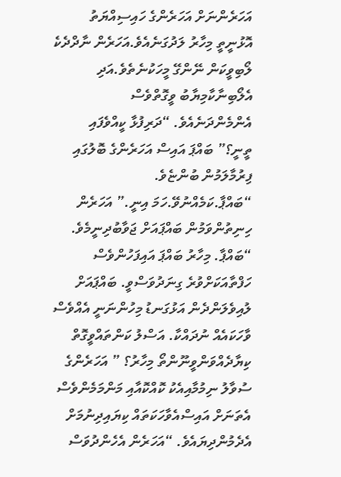އަހަރެންނަށް އަހަރެންގެ ހައިސިއްޔަތު އޮޅުނީތީ މިހާރު ލަދުގަނެއެވެ.އަހަރެން ނާދްދެކެ ލޯބިވީކަން ނޭންގޭ މީހަކުނެތެވެ.އަދި އެލޯބިނާކާމިޔާބު ވީގޮތްވެސް އެންމެންދަނެއެވެ. “ދަރިފުޅާ ކީއްވެފައި ތީނީ؟” ބައްޕަ އައިސް އަހަރެންގެ ބޮލުގައި ފިރުމާލަމުން ބުންޏެވެ. “ބައްޕާ.ކަމެއްނުވޭ.ހަމަ އިނީ.” އަހަރެން ހިނިތުންވަމުން ބައްޕައަށް ޖަވާބުދިނީމެވެ. “ބައްޕާ. މިހާރު ބައްޕަ އައިފަހުންވެސް ހަފްތާއަކަށްވުރެ ގިނަދުވަސްވީ. ބައްޕައަށް ލުއިވެލަންދެން އަޅުގަނޑު މިހުންނަނީ އެއްވެސް ވާހަކައެއް ނުދައްކާ. އަސްލު ކަންތައްވީގޮތް ކިޔާދެއްވަންވީނޫންތޯ މިހާރު؟ ” އަހަރެންގެ ސުވާލު ނިމުމާއިއެކު ކޮއްކޮއާއި މަންމަމެންވެސް އެތަނަށް އައިސްއެވާހަކަތައް ކިޔައިދިނުމަށް އެދެމުންދިޔައެވެ. “އަހަރެން އެހެންދުވަސް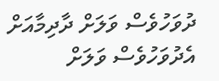ދުވަހުވެސް ވަލަށް ދާދިމާއަށް އެދުވަހުވެސް ވަލަށް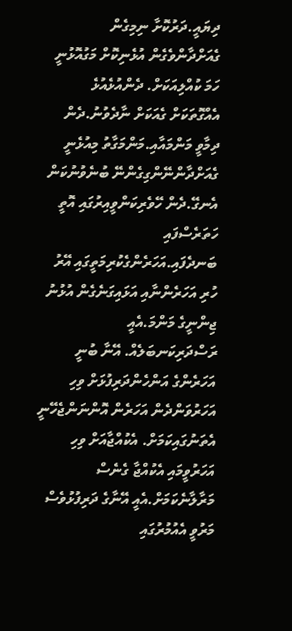ދިޔައީ.ދަރުކޮށާ ނިމިގެން ގެއަށްދާންވެގެން އުޅެނިކޮށް މަގުއޮޅުނީ ހަމަ ކުއްލިއަކަށް. ދެންއުޅެއުޅެ އެއްގޮތަކަށް ގެއަކަށް ނާދެވުނު.ދެން ދިމާވީ މަންމައާއި.މަންމަގާތު މިއުޅެނީ ގެއަށްދާންނޭންގިގެންނޭ ބުނެވުނުކަން އެނގޭ.ދެން ހޭވެރިކަންވީއިރުގައި އޮތީ ހަތަރެސްފައި ބަނދެފައި.އަހަރެންގެކުރިމަތީގައި އޭރު ހުރި އަހަރެންނާއި އަޅައިގަނެގެން އުޅުނު ޖިންނީގެ މަންމަ.އެއީ ރަސްދަރިކަނބަލެއް. އޭނާ ބުނީ އަހަރެންގެ އަންހެންދަރިފުޅަށް ވިހި އަހަރުވަންދެން އަހަރެން އޮންނަންޖެހޭނީ އެތަނުގައިކަމަށް. އެކުއްޖާއަށް ވިހި އަހަރުވީމައި އެކުއްޖާ ގެނެސް މަރާލާނެކަމަށް.އެއީ އޭނާގެ ދަރިފުޅުވެސް މަރުވީ އެއުމުރުގައި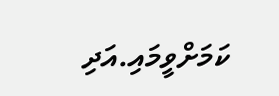ކަމަށްވީމައި.އަދި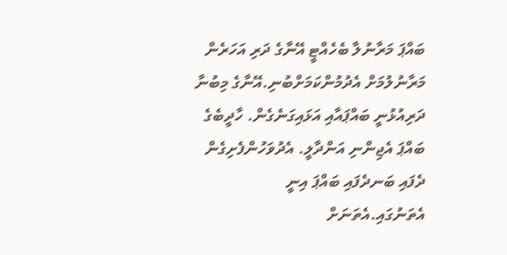ބައްޕަ މަރާނުލާ ބެހެއްޓީ އޭނާގެ ދަރި އަހަރެން މަރާނުލުމަށް އެދުމުންކަމަށްބުނި.އޭނާގެ މިބުނާ ދަރިއުޅުނީ ބައްޕައާއި އަޅައިގަނެގެން. ހާދީބެގެ ބައްޕަ އެޖިންނި އަންދާލީ. އެދުވަހުންފެށިގެން ދެފައި ބަނދެފައި ބައްޕަ އިނީ އެތަނުގައި.އެތަނަށް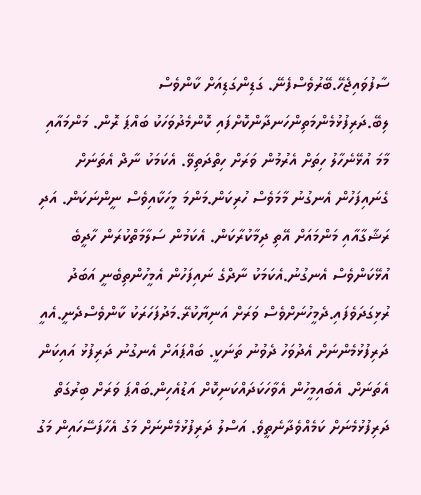ސާފުވައިޖެހޭ.ބޭރުވެސްފެނޭ. ގަޑިންގަޑިއަށް ކާންވެސް ލިބޭ.ދަރިފުޅުމެންމަތިންހަނދާންކޮށްފައި ކޮންމެދުވަހަކު ބައްޕަ ރޮން. މަންމައާއި މާމަ އުޅޭނެހާލު ހިތަށް އެރުމުން ވަރަށް ހިތްދަތިވޭ. އެކަމަކު ނާދް އެތަނަށް ގެނައިފަހުން އެނގުނު މާމަވެސް ހުރިކަން.މަންމަ މީހަކާއިވެސް ނީންނަކަން. އަދި ރަޝާގާއާއި މަންމައަށް އޭތި ދިމާކުރާކަން. އެކަމުން ސަލާމަތްކުރަން ހާދީބެ އުޅޭކަންވެސް އެނގުނު.އެކަމަކު ނާދްގެ ނައިފަހުން އެމީހުންތިބެނީ އަބަދު ރުޅިގަދަވެފައި.ދެމީހުނަށްވެސް ވަރަށް އަނިޔާކުރޭ.މަދުފަހަރަކު ކާންވެސްދެނީ.އެއީ ދަރިފުޅުމެންނަށް އެދުވަހު ދެވުނު ތަނަކީ. ބައްޕައަށް އެނގުނު ދަރިފުޅު އައިކަން އެތަނަށް. އެބައިމީހުން އެވާހަކަދައްކަނިކޮށް އަޑުއެހިން.ބައްޕަ ވަރަށް ބިރުގަތް ދަރިފުޅުމެނަށް ކަމެއްވެދާނެތީވެ. އަސްލު ދަރިފުޅުމެންނަށް މަގު އެހާފަސޭހައިން މަގު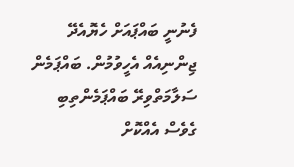ފެނުނީ ބައްޕައަށް ހެޔޮއެދޭ ޖިންނިއެއް އެހީވުމުން. ބައްޕަމެން ސަލާމަތްވިރޭ ބައްޕަމެންތިބި ގެވެސް އެއްކޮށް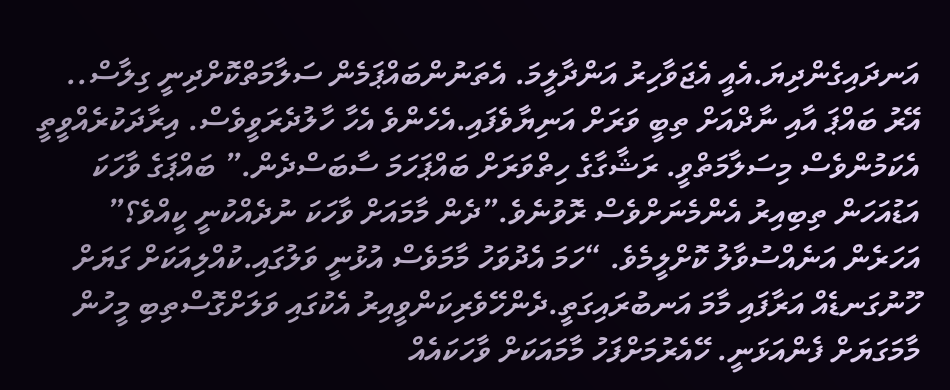އަނދައިގެންދިޔަ.އެއީ އެޖަވާހިރު އަންދާލީމަ. އެތަނުންބައްޕަމެން ސަލާމަތްކޮށްދިނީ ގިލާސް.. އޭރު ބައްޕަ އާއި ނާދްއަށް ތިބީ ވަރަށް އަނިޔާވެފައި.އެހެންވެ އެހާ ހާލުދެރަވީވެސް. އިރާދަކުރެއްވީތީ އެކަމުންވެސް މިސަލާމަތްވީ. ރަޝާގާގެ ހިތްވަރަށް ބައްޕަހަމަ ސާބަސްދެން.” ބައްޕަގެ ވާހަކަ އަޑުއަހަން ތިބިއިރު އެންމެނަށްވެސް ރޮވުނެވެ.”ދެން މާމައަށް ވާހަކަ ނުދެއްކުނީ ކީއްވެ؟” އަހަރެން އަނެއްސުވާލު ކޮށްލީމެވެ. “ހަމަ އެދުވަހު މާމަވެސް އުޅުނީ ވަލުގައި.ކުއްލިއަކަށް ގަޔަށް ހޫނުގަނޑެއް އަރާފައި މާމަ އަނބުރައިގަތީ.ދެންހޭވެރިކަންވީއިރު އެކުގައި ވަލަށްގޮސްތިބި މީހުން މާމަގަޔަށް ފެންއަޅަނީ. ހޭއެރުމަށްފަހު މާމައަކަށް ވާހަކައެއް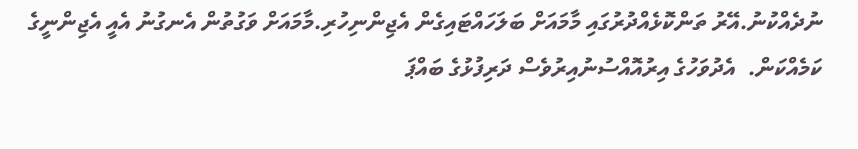ނުދެއްކުނު.އޭރު ތަންކޮޅެއްދުރުގައި މާމައަށް ބަލަހައްޓައިގެން އެޖިންނިހުރި.މާމައަށް ވަގުތުން އެނގުނު އެއީ އެޖިންނީގެ ކަމެއްކަން.  އެދުވަހުގެ އިރުއޮއްސުނުއިރުވެސް ދަރިފުޅުގެ ބައްޕަ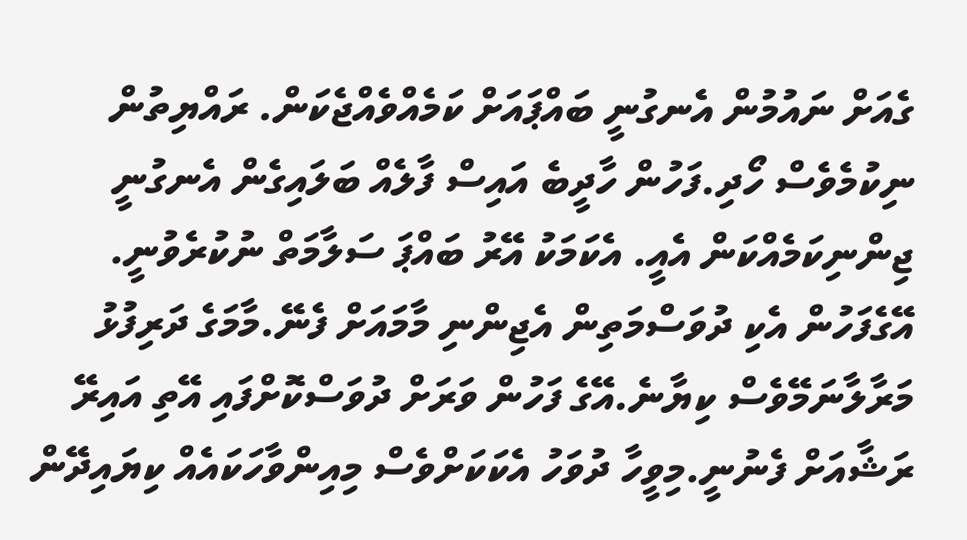ގެއަށް ނައުމުން އެނގުނީ ބައްޕައަށް ކަމެއްވެއްޖެކަން. ރައްޔިތުން ނިކުމެވެސް ހޯދި.ފަހުން ހާދީބެ އައިސް ފާލެއް ބަލައިގެން އެނގުނީ ޖިންނިކަމެއްކަން އެއީ. އެކަމަކު އޭރު ބައްޕަ ސަލާމަތް ނުކުރެވުނީ. އޭގެފަހުން އެކި ދުވަސްމަތިން އެޖިންނި މާމައަށް ފެނޭ.މާމަގެ ދަރިފުޅު މަރާލާނަމޭވެސް ކިޔާނެ.އޭގެ ފަހުން ވަރަށް ދުވަސްކޮށްފައި އޭތި އައިރޭ ރަޝާއަށް ފެނުނީ.މިވީހާ ދުވަހު އެކަކަށްވެސް މިއިންވާހަކައެއް ކިޔައިދޭން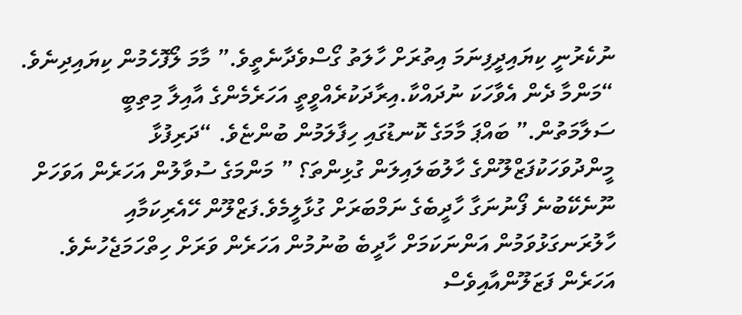ނުކެރުނީ ކިޔައިދީފިނަމަ އިތުރަށް ހާލަތު ގޯސްވެދާނެތީވެ.” މާމަ ލޯފޮހެމުން ކިޔައިދިނެވެ. “މަންމާ ދެން އެވާހަކަ ނުދައްކާ.އިރާދަކުރެއްވީތީ އަހަރެމެންގެ އާއިލާ މިތިބީ ސަލާމަތުން.” ބައްޕަ މާމަގެ ކޮނޑުގައި ހިފާލަމުން ބުންޏެވެ. “ދަރިފުޅާ މީންދުވަހަކުފަޒްލޫންގެ ހާލުބަލައިލަން ގުޅިންތަ؟ ” މަންމަގެ ސުވާލުން އަހަރެން އަވަހަށް ނޫނެކޭބުނެ ފޯނުނަގާ ހާދީބެގެ ނަމްބަރަށް ގުޅާލީމެވެ.ފަޒްލޫން ހޭއެރިކަމާއި ހާލުރަނގަޅުވަމުން އަންނަކަމަށް ހާދީބެ ބުނުމުން އަހަރެން ވަރަށް ހިތްހަމަޖެހުނެވެ. އަހަރެން ފަޒަލޫންއާއިވެސް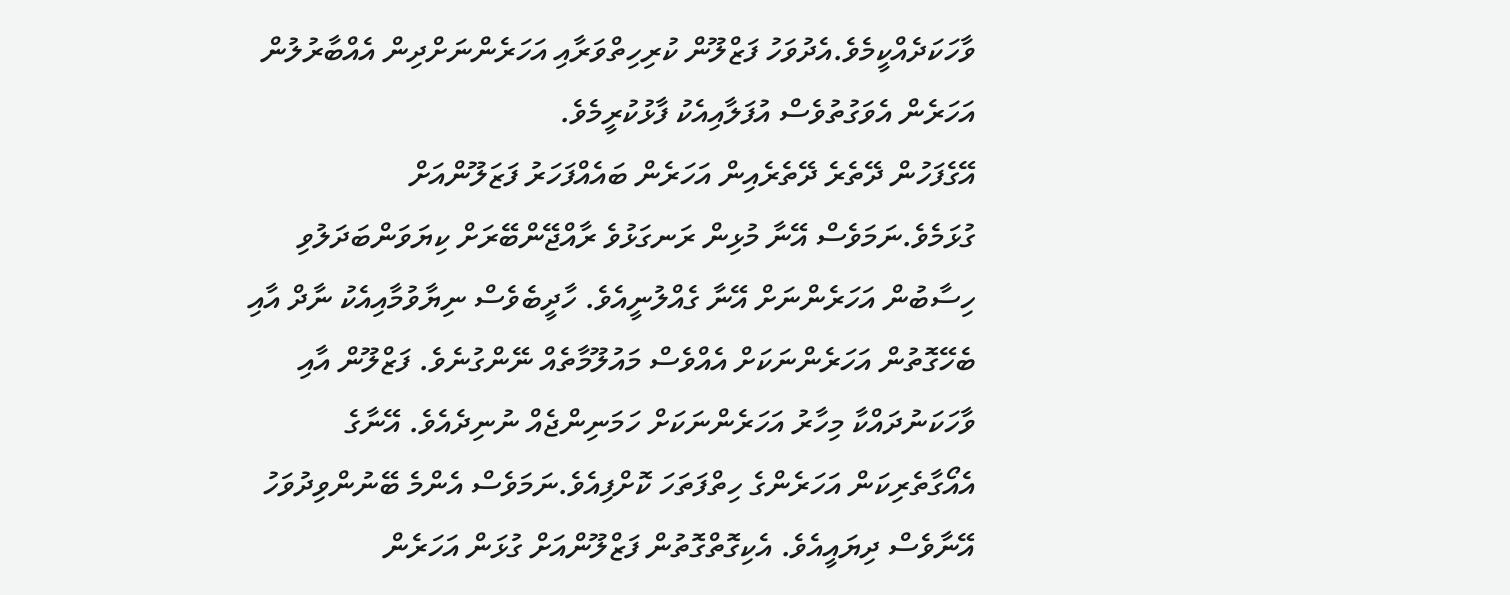ވާހަކަދެއްކީމެވެ.އެދުވަހު ފަޒްލޫން ކުރިހިތްވަރާއި އަހަރެންނަށްދިން އެއްބާރުލުން އަހަރެން އެވަގުތުވެސް އުފަލާއިއެކު ފާޅުކުރީމެވެ.
އޭގެފަހުން ދޭތެރެ ދޭތެރެއިން އަހަރެން ބައެއްފަހަރު ފަޒަލޫންއަށް ގުޅަމެވެ.ނަމަވެސް އޭނާ މުޅިން ރަނގަޅުވެ ރާއްޖޭންބޭރަށް ކިޔަވަންބަދަލުވި ހިސާބުން އަހަރެންނަށް އޭނާ ގެއްލުނީއެވެ. ހާދީބެވެސް ނިޔާވުމާއިއެކު ނާދް އާއި ބެހޭގޮތުން އަހަރެންނަކަށް އެއްވެސް މައުލޫމާތެއް ނޭންގުނެވެ. ފަޒްލޫން އާއި ވާހަކަނުދައްކާ މިހާރު އަހަރެންނަކަށް ހަމަނިންޖެއް ނުނިދެއެވެ. އޭނާގެ އެއޯގާތެރިކަން އަހަރެންގެ ހިތްފަތަހަ ކޮށްފިއެވެ.ނަމަވެސް އެންމެ ބޭނުންވިދުވަހު އޭނާވެސް ދިޔައީއެވެ. އެކިގޮތްގޮތުން ފަޒްލޫންއަށް ގުޅަން އަހަރެން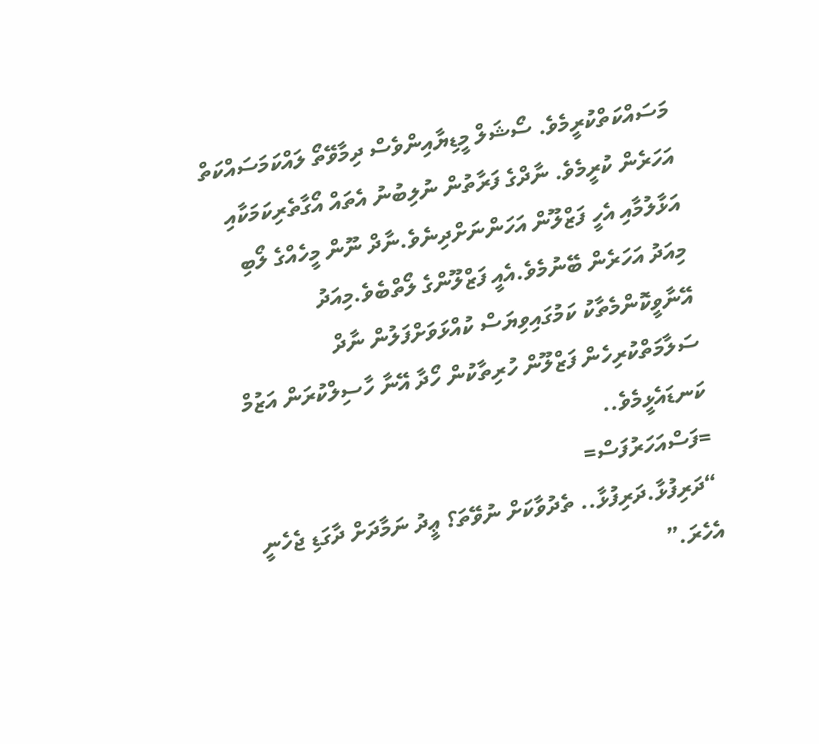މަސައްކަތްކުރީމެވެ. ސޯޝަލް މީޑިޔާއިންވެސް ދިމާވޭތޯ ލައްކަމަސައްކަތް އަހަރެން ކުރީމެވެ. ނާދްގެ ފަރާތުން ނުލިބުނު އެތައް އޯގާތެރިކަމަކާއި އަޅާލުމާއި އެހީ ފަޒްލޫން އަހަންނަށްދިނެވެ.ނާދް ނޫން މީހެއްގެ ލޯބި މިއަދު އަހަރެން ބޭނުމެވެ.އެއީ ފަޒްލޫންގެ ލޯތްބެވެ.މިއަދު އޭނާވީކޮންމެތާކު ކަމުގައިވިޔަސް ކުއްޅަވަށްފަލުން ނާދް ސަލާމަތްކުރިހެން ފަޒްލޫން ހުރިތާކުން ހޯދާ އޭނާ ހާސިލްކުރަން އަޒުމް ކަނޑައެޅީމެވެ..
=ފަސްއަހަރުފަސް=
“ދަރިފުޅާ.ދަރިފުޅާ.. ތެދުވާކަށް ނުވޭތަ؟ ޢީދު ނަމާދަށް ދާގަޑި ޖެހެނީ އެހެރަ.”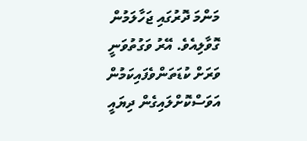މަންމަ ދޮރުގައި ޖަހާލަމުން ގޮވާލިއެވެ. އޭރު ވަގުތުވަނީ ވަރަށް ކުޑަތަންވެފައިކަމުން އަވަސްކޮށްލައިގެން ދިޔައީ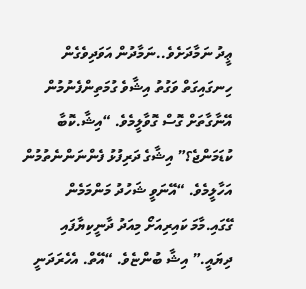ޢީދު ނަމާދަށެވެ..ނަމާދުން އަވަދިވެގެން ހިނގައިގަތް ވަގުތު އިޝާވެ ގުމަތިންފެނުމުން އޭނާގާތަށް ގޮސް ގޮވާލީމެވެ. “އިޝާ.ކޮބާ ކުޑަމަންޖެ؟” އިޝާގެ ދަރިފުޅު ފެންނަންނެތުމުން އަހާލީމެވެ. “އޭނަވީ ޝަހުދު މަންމަމެން ގޭގައި.މާމަ ކައިރިއަށޯ މިއަދު ދާނީކިޔާފައި ދިޔައީ.” އިޝާ ބުންޏެވެ. “އޭތް. އެހެރަދަނީ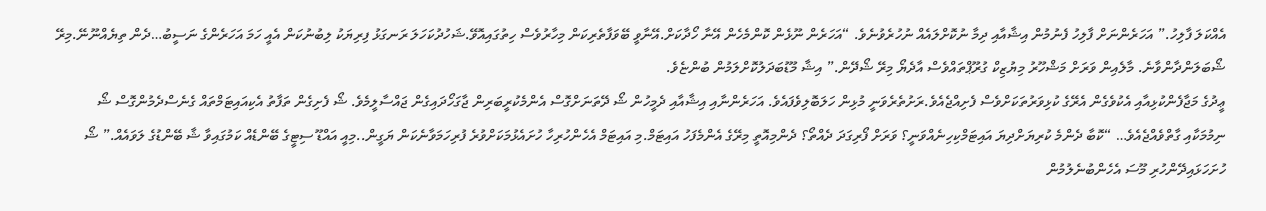އެއްކަލަ ފާލިހު.” އަހަރެންނަށް ފާލިހު ފެނުމުން އިޝާއާއި ދިމާ ނުކޮށްލައެއް ނުހުރެވުނެވެ. “އަހަރެން ނޫޅެން ކޮންމެހެން އޭނާ ހޯދާކަށް.އޭނާވީ ބޭވަފާތެރިކަން މިހާރުވެސް ހިތުގައިއޮވޭ.ޝަހުދުކަހަލަ ރަނގަޅު ފިރިޔަކު ލިބުނުކަން އެއީ ހަމަ އަހަރެންގެ ނަސީބު…ދެން ތިޔެއްނޫނޭ.މިރޭ ޝޯބަލަންދާންވާނެ. މާލެއިން ވަރަށް މަޝްހޫރު މިޔުޒިކް ގުރޫޕްތައްވެސް އާދެޔޯ މިރޭ ޝޯދޭން.” އިޝާ މޫޑުބަދަލުކޮށްލަމުން ބުންޏެވެ.
ޢީދުގެ މަޖާފެންކުޅިއާއި އެކުވެގެން އެރޭގެ ކުޅިވަރުތަކަށްވެސް ފެށިއްޖެއެވެ.ރަށުތެރެވަނީ މުޅިން ހަލަބޮލިވެފައެވެ. އަހަރެންނާއި އިޝާއާއި ދެމީހުން ޝޯ ދޭތަނަށްގޮސް އެންމެކުރީބަރިން ޖާގަހޯދައިގެން ޖައްސާލީމެވެ. ޝޯ ފެށިގެން ތަފާތު އެކިއައިޓަމްތައް ގެނެސްދެމުންގޮސް ޝޯ ނިމުމަކާއި ގާތްވެއްޖެއެވެ… “ކޮބާ ދެންމެ ކުރިޔަށްދިޔަ އައިޓަމްކިހިނެއްވަނީ؟ ވަރަށް ފޯރިގަދަ ދެއްތޯ؟ ދެންމިއޮތީ މިރޭގެ އެންމެފަހު އައިޓަމް.މި އައިޓަމް އެހެންހުރިހާ ހުށައެޅުމަކަށްވުރެ ފުރިހަމަވާނެކަން ޔަގީން..މިއީ އައްޑޫ ސިޓީގެ ބޭންޑެއް ކަމުގައިވާ ޝާ ބޭންޑުގެ ލަވައެއް.” ޝޯ ހުށަހަޅައިދޭންހުރި މޫސަ އެހެންބުނެލުމުން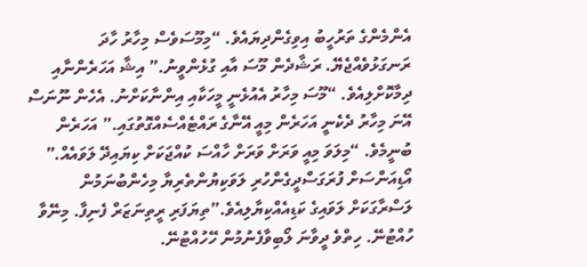އެންމެންގެ ތަރުހީބު އިވިގެންދިޔައެވެ. “މިމޫސަވެސް މިހާރު ހާދަ ރަނގަޅުވެއްޖެޔޭ. ރަޝާދެން މޫސަ އާއި ގުޅެންވީނު.” އިޝާ އަހަރެންނާއި ދިމާކޮށްލިއެވެ. “މޫސަ މިހާރު އެއުޅެނީ މީހަކާއި އިންނާކަށްނު. އެހެން ނޫނަސް އޭނަ މިހާރު ދެކެނީ އަހަރެން މިއީ އޭނާގެ ރައްޓެއްސެއްގޮތުގައި.” އަހަރެން ބުނީމެވެ. “މިލަވަ މިއީ ވަރަށް ވަރަށް ހާއްސަ ކުއްޖަކަށް ކިޔައިދޭ ލަވައެއް.” އޯޑިއަންސަށް ފުރަގަސްދީގެންހުރި ލަވަކިޔުންތެރިޔާ މިހެންބުނަމުން ލަސްރާގަކަށް ލަވައިގެ ކަޑިއެއްކިޔާލިއެވެ.”ތިޔަފަރި ރީތިނަޒަރް ފެނިފާ. މިނޭވާ ހުއްޓުނޭ. ހިތްވެ ދީވާނަ ލޯބިވާފެނުމުން ހޭހުއްޓުނޭ.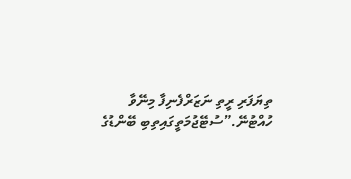ތިޔަފަރި ރީތި ނަޒަރްފެނިފާ މިނޭވާ ހުއްޓުނޭ.”ސުޓޭޖުމަތީގައިތިބި ބޭންޑުގެ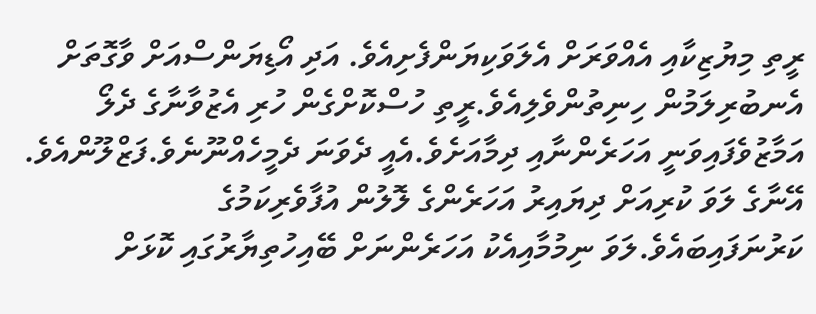ރީތި މިޔުޒިކާއި އެއްވަރަށް އެލަވަކިޔަންފެށިއެވެ. އަދި އޯޑިޔަންސްއަށް ވާގޮތަށް އެނބުރިލަމުން ހިނިތުންވެލިއެވެ.ރީތި ހުސްކޮށްގެން ހުރި އެޒުވާނާގެ ދެލޯ އަމާޒުވެފައިވަނީ އަހަރެންނާއި ދިމާއަށެވެ.އެއީ ދެވަނަ ދެމީހެއްނޫނެވެ.ފަޒްލޫންއެވެ. އޭނާގެ ލަވަ ކުރިއަށް ދިޔައިރު އަހަރެންގެ ލޮލުން އުފާވެރިކަމުގެ ކަރުނަފައިބައެވެ.ލަވަ ނިމުމާއިއެކު އަހަރެންނަށް ބޭއިހުތިޔާރުގައި ކޮޅަށް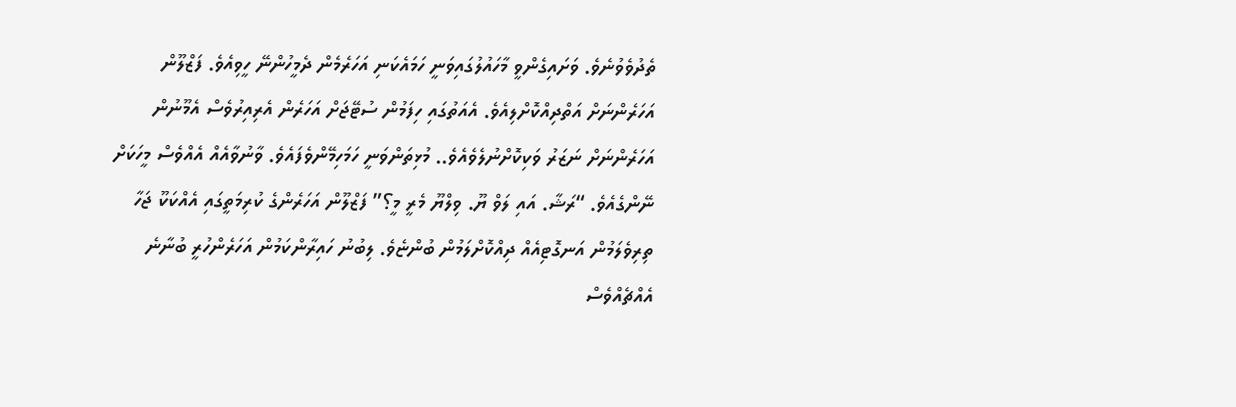ތެދުވެވުނެވެ. ވަށައިގެންވީ މާހައުލުގައިވަނީ ހަމައެކަނި އަހަރެމެން ދެމީހުންނޭ ހީވިއެވެ. ފަޒްލޫން އަހަރެންނަށް އަތްދިއްކޮށްލިއެވެ. އެއަތުގައި ހިފަމުން ސުޓޭޖަށް އަހަރެން އެރިއިރުވެސް އެމޫނުން އަހަރެންނަށް ނަޒަރު ވަކިކޮށްނުލެވެއެވެ.. މުޅިތަންވަނީ ހަމަހިމޭންވެފައެވެ. ވާނުވާއެއް އެއްވެސް މީހަކަށް ނޭންގެއެވެ. “ރަޝާ. އައި ލަވް ޔޫ. ވިލްޔޫ މެރީ މީ؟” ފަޒްލޫން އަހަރެންގެ ކުރިމަތީގައި އެއްކަކޫ ޖަހާ ތިރިވެލަމުން އަނގޮޓިއެއް ދިއްކޮށްލަމުން ބުންޏެވެ. ލިބުނު ހައިރާންކަމުން އަހަރެންހުރީ ބުނާނެ އެއްޗެއްވެސް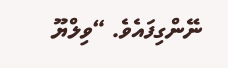ނޭންގިފައެވެ. “ވިލްޔޫ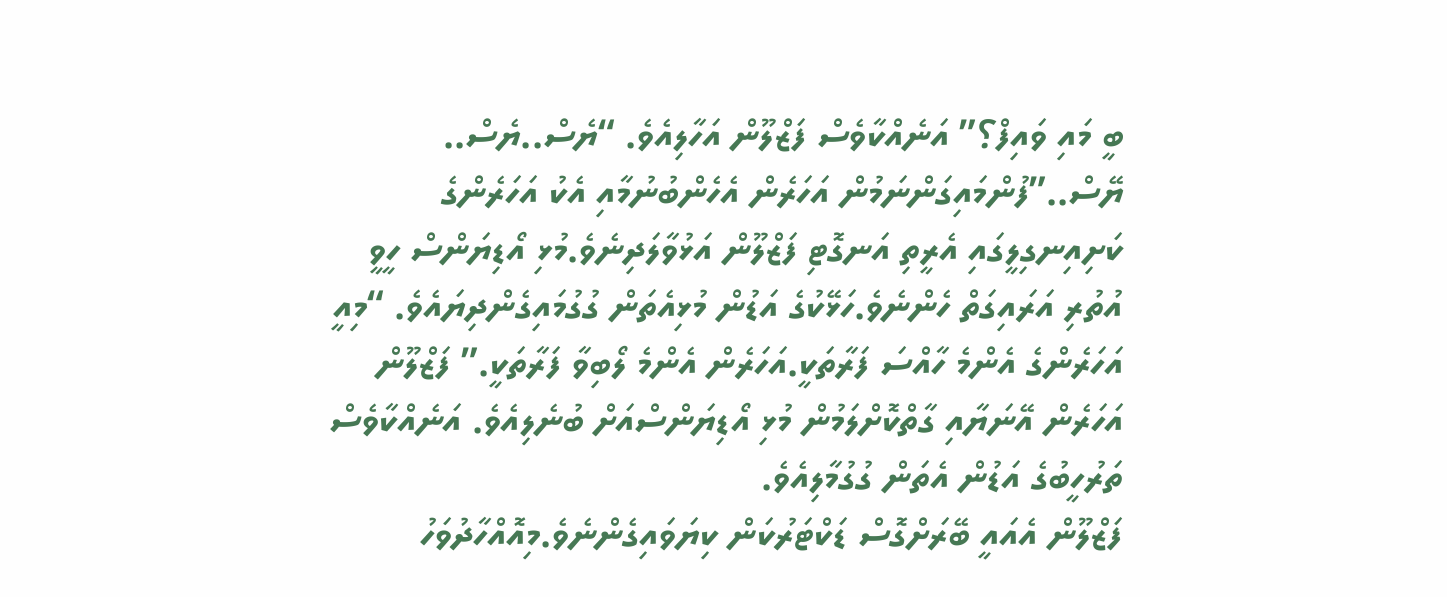ބީ މައި ވައިފް؟” އަނެއްކާވެސް ފަޒްލޫން އަހާލިއެވެ. “ޔެސް..ޔެސް.. ޔޭސް..”ފުންމައިގަންނަމުން އަހަރެން އެހެންބުނުމާއި އެކު އަހަރެންގެ ކަށިއިނގިލީގައި އެރީތި އަނގޮޓި ފަޒްލޫން އަޅުވާލަދިނެވެ.މުޅި އޯޑިޔަންސް ހީވީ އުތުރި އަރައިގަތް ހެންނެވެ.ހަޅޭކުގެ އަޑުން މުޅިއެތަން ގުގުމައިގެންދިޔައެވެ. “މިއީ އަހަރެންގެ އެންމެ ހާއްސަ ފަރާތަކީ.އަހަރެން އެންމެ ލޯބިވާ ފަރާތަކީ.” ފަޒްލޫން އަހަރެން އޭނަޔާއި ގާތްކޮށްލަމުން މުޅި އޯޑިޔަންސްއަށް ބުނެލިއެވެ. އަނެއްކާވެސް ތަރުހީބުގެ އަޑުން އެތަން ގުގުމާލިއެވެ.
ފަޒްލޫން އެއައީ ބޭރަށްގޮސް ޑަކްޓަރުކަން ކިޔަވައިގެންނެވެ.މިއޮއްހާދުވަހު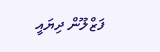ފަޒްލޫން ދިޔައީ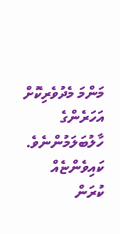މަންމަ މެދުވެރިކޮށް އަހަރެންގެ ހާލުބަލަމުންނެވެ. ކައިވެންޏެއް ކުރަން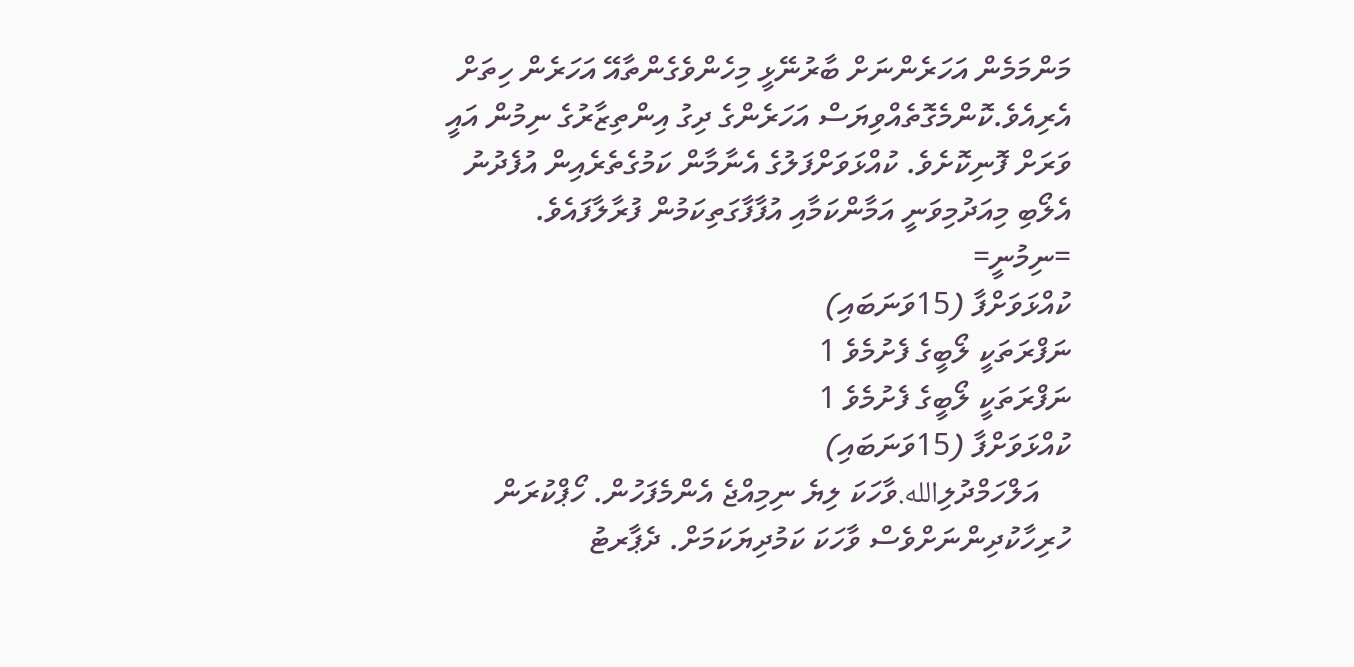މަންމަމެން އަހަރެންނަށް ބާރުނޭޅީ މިހެންވެގެންތާއޭ އަހަރެން ހިތަށް އެރިއެވެ.ކޮންމެގޮތެއްވިޔަސް އަހަރެންގެ ދިގު އިންތިޒާރުގެ ނިމުން އައީ ވަރަށް ފޮނިކޮށެވެ. ކުއްޅަވަށްފަލުގެ އެނާމާން ކަމުގެތެރެއިން އުފެދުނު އެލޯބި މިއަދުމިވަނީ އަމާންކަމާއި އުފާފާގަތިކަމުން ފުރާލާފައެވެ.
=ނިމުނީ=
ކުއްޅަވަށްފާ (15ވަނަބައި)
ނަފްރަތަކީ ލޯބީގެ ފެށުމެވެ 1
ނަފްރަތަކީ ލޯބީގެ ފެށުމެވެ 1
ކުއްޅަވަށްފާ (15ވަނަބައި)
    އަލްހަމްދުލިالله.ވާހަކަ ލިޔެ ނިމިއްޖެ އެންމެފަހުން. ހޯޕްކުރަން ހުރިހާކުދިންނަށްވެސް ވާހަކަ ކަމުދިޔަކަމަށް. ދެޕާރޓު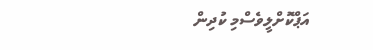އަޕްކޮށްލީވެސްމި ކުދިން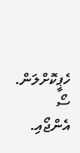ހެޕީކޮށްލަން. ސޯ އެންޖޯއި.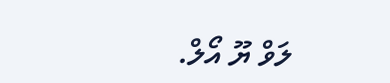ލަވް ޔޫ އޯލް.